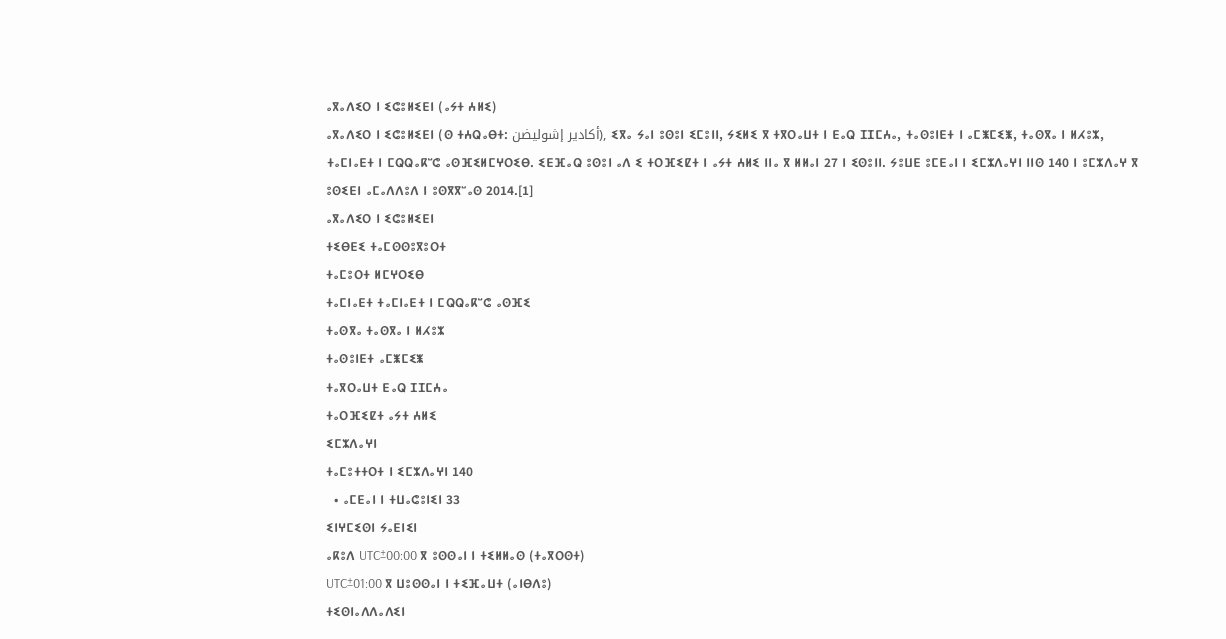ⴰⴳⴰⴷⵉⵔ ⵏ ⵉⵛⵓⵍⵉⴹⵏ (ⴰⵢⵜ ⵄⵍⵉ)
ⴰⴳⴰⴷⵉⵔ ⵏ ⵉⵛⵓⵍⵉⴹⵏ (ⵙ ⵜⵄⵕⴰⴱⵜ: أكادير إشوليضن), ⵉⴳⴰ ⵢⴰⵏ ⵓⵙⵓⵏ ⵉⵎⵓⵏⵏ, ⵢⵉⵍⵉ ⴳ ⵜⴳⵔⴰⵡⵜ ⵏ ⴹⴰⵕ ⵊⵊⵎⵄⴰ, ⵜⴰⵙⵓⵏⴹⵜ ⵏ ⴰⵎⵥⵎⵉⵥ, ⵜⴰⵙⴳⴰ ⵏ ⵍⵃⵓⵣ, ⵜⴰⵎⵏⴰⴹⵜ ⵏ ⵎⵕⵕⴰⴽⵯⵛ ⴰⵙⴼⵉⵍⵎⵖⵔⵉⴱ. ⵉⴹⴼⴰⵕ ⵓⵙⵓⵏ ⴰⴷ ⵉ ⵜⵔⴼⵉⵇⵜ ⵏ ⴰⵢⵜ ⵄⵍⵉ ⵏⵏⴰ ⴳ ⵍⵍⴰⵏ 27 ⵏ ⵉⵙⵓⵏⵏ. ⵢⵓⵡⴹ ⵓⵎⴹⴰⵏ ⵏ ⵉⵎⵣⴷⴰⵖⵏ ⵏⵏⵙ 140 ⵏ ⵓⵎⵣⴷⴰⵖ ⴳ ⵓⵙⵉⴹⵏ ⴰⵎⴰⴷⴷⵓⴷ ⵏ ⵓⵙⴳⴳⵯⴰⵙ 2014.[1]
ⴰⴳⴰⴷⵉⵔ ⵏ ⵉⵛⵓⵍⵉⴹⵏ
ⵜⵉⴱⴹⵉ ⵜⴰⵎⵙⵙⵓⴳⵓⵔⵜ
ⵜⴰⵎⵓⵔⵜ ⵍⵎⵖⵔⵉⴱ
ⵜⴰⵎⵏⴰⴹⵜ ⵜⴰⵎⵏⴰⴹⵜ ⵏ ⵎⵕⵕⴰⴽⵯⵛ ⴰⵙⴼⵉ
ⵜⴰⵙⴳⴰ ⵜⴰⵙⴳⴰ ⵏ ⵍⵃⵓⵣ
ⵜⴰⵙⵓⵏⴹⵜ ⴰⵎⵥⵎⵉⵥ
ⵜⴰⴳⵔⴰⵡⵜ ⴹⴰⵕ ⵊⵊⵎⵄⴰ
ⵜⴰⵔⴼⵉⵇⵜ ⴰⵢⵜ ⵄⵍⵉ
ⵉⵎⵣⴷⴰⵖⵏ
ⵜⴰⵎⵓⵜⵜⵔⵜ ⵏ ⵉⵎⵣⴷⴰⵖⵏ 140
  • ⴰⵎⴹⴰⵏ ⵏ ⵜⵡⴰⵛⵓⵏⵉⵏ 33
ⵉⵏⵖⵎⵉⵙⵏ ⵢⴰⴹⵏⵉⵏ
ⴰⴽⵓⴷ UTC±00:00 ⴳ ⵓⵙⵙⴰⵏ ⵏ ⵜⵉⵍⵍⴰⵙ (ⵜⴰⴳⵔⵙⵜ)
UTC±01:00 ⴳ ⵡⵓⵙⵙⴰⵏ ⵏ ⵜⵉⴼⴰⵡⵜ (ⴰⵏⴱⴷⵓ)
ⵜⵉⵙⵏⴰⴷⴷⴰⴷⵉⵏ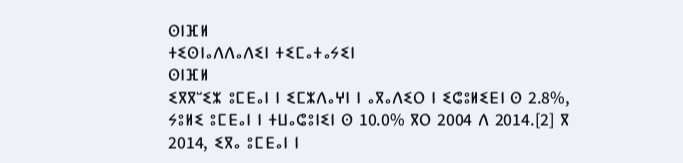ⵙⵏⴼⵍ
ⵜⵉⵙⵏⴰⴷⴷⴰⴷⵉⵏ ⵜⵉⵎⴰⵜⴰⵢⵉⵏ
ⵙⵏⴼⵍ
ⵉⴳⴳⵯⵉⵣ ⵓⵎⴹⴰⵏ ⵏ ⵉⵎⵣⴷⴰⵖⵏ ⵏ ⴰⴳⴰⴷⵉⵔ ⵏ ⵉⵛⵓⵍⵉⴹⵏ ⵙ 2.8%, ⵢⵓⵍⵉ ⵓⵎⴹⴰⵏ ⵏ ⵜⵡⴰⵛⵓⵏⵉⵏ ⵙ 10.0% ⴳⵔ 2004 ⴷ 2014.[2] ⴳ 2014, ⵉⴳⴰ ⵓⵎⴹⴰⵏ ⵏ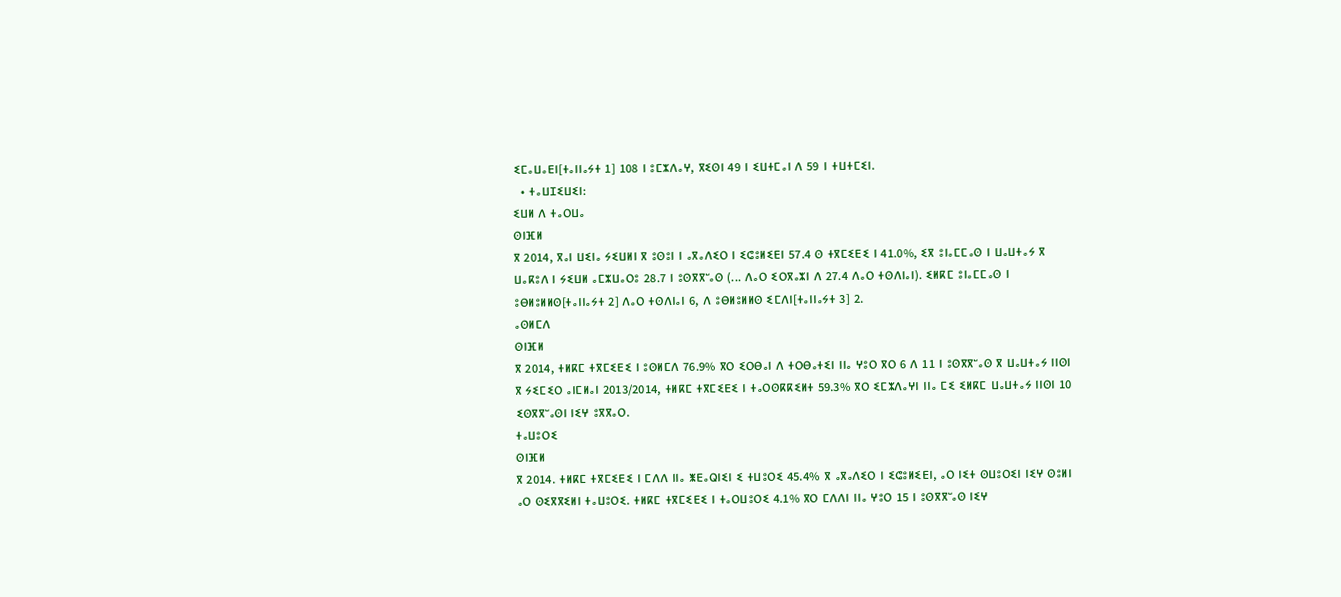ⵉⵎⴰⵡⴰⴹⵏ[ⵜⴰⵏⵏⴰⵢⵜ 1] 108 ⵏ ⵓⵎⵣⴷⴰⵖ, ⴳⵉⵙⵏ 49 ⵏ ⵉⵡⵜⵎⴰⵏ ⴷ 59 ⵏ ⵜⵡⵜⵎⵉⵏ.
  • ⵜⴰⵡⵊⵉⵡⵉⵏ:
ⵉⵡⵍ ⴷ ⵜⴰⵔⵡⴰ
ⵙⵏⴼⵍ
ⴳ 2014, ⴳⴰⵏ ⵡⵉⵏⴰ ⵢⵉⵡⵍⵏ ⴳ ⵓⵙⵓⵏ ⵏ ⴰⴳⴰⴷⵉⵔ ⵏ ⵉⵛⵓⵍⵉⴹⵏ 57.4 ⵙ ⵜⴳⵎⵉⴹⵉ ⵏ 41.0%, ⵉⴳ ⵓⵏⴰⵎⵎⴰⵙ ⵏ ⵡⴰⵡⵜⴰⵢ ⴳ ⵡⴰⴽⵓⴷ ⵏ ⵢⵉⵡⵍ ⴰⵎⵣⵡⴰⵔⵓ 28.7 ⵏ ⵓⵙⴳⴳⵯⴰⵙ (... ⴷⴰⵔ ⵉⵔⴳⴰⵣⵏ ⴷ 27.4 ⴷⴰⵔ ⵜⵙⴷⵏⴰⵏ). ⵉⵍⴽⵎ ⵓⵏⴰⵎⵎⴰⵙ ⵏ ⵓⴱⵍⵓⵍⵍⵙ[ⵜⴰⵏⵏⴰⵢⵜ 2] ⴷⴰⵔ ⵜⵙⴷⵏⴰⵏ 6, ⴷ ⵓⴱⵍⵓⵍⵍⵙ ⵉⵎⴷⵏ[ⵜⴰⵏⵏⴰⵢⵜ 3] 2.
ⴰⵙⵍⵎⴷ
ⵙⵏⴼⵍ
ⴳ 2014, ⵜⵍⴽⵎ ⵜⴳⵎⵉⴹⵉ ⵏ ⵓⵙⵍⵎⴷ 76.9% ⴳⵔ ⵉⵔⴱⴰⵏ ⴷ ⵜⵔⴱⴰⵜⵉⵏ ⵏⵏⴰ ⵖⵓⵔ ⴳⵔ 6 ⴷ 11 ⵏ ⵓⵙⴳⴳⵯⴰⵙ ⴳ ⵡⴰⵡⵜⴰⵢ ⵏⵏⵙⵏ ⴳ ⵢⵉⵎⵉⵔ ⴰⵏⵎⵍⴰⵏ 2013/2014, ⵜⵍⴽⵎ ⵜⴳⵎⵉⴹⵉ ⵏ ⵜⴰⵔⵙⴽⴽⵉⵍⵜ 59.3% ⴳⵔ ⵉⵎⵣⴷⴰⵖⵏ ⵏⵏⴰ ⵎⵉ ⵉⵍⴽⵎ ⵡⴰⵡⵜⴰⵢ ⵏⵏⵙⵏ 10 ⵉⵙⴳⴳⵯⴰⵙⵏ ⵏⵉⵖ ⵓⴳⴳⴰⵔ.
ⵜⴰⵡⵓⵔⵉ
ⵙⵏⴼⵍ
ⴳ 2014. ⵜⵍⴽⵎ ⵜⴳⵎⵉⴹⵉ ⵏ ⵎⴷⴷ ⵏⵏⴰ ⵥⴹⴰⵕⵏⵉⵏ ⵉ ⵜⵡⵓⵔⵉ 45.4% ⴳ ⴰⴳⴰⴷⵉⵔ ⵏ ⵉⵛⵓⵍⵉⴹⵏ, ⴰⵔ ⵏⵉⵜ ⵙⵡⵓⵔⵉⵏ ⵏⵉⵖ ⵙⵓⵍⵏ ⴰⵔ ⵙⵉⴳⴳⵉⵍⵏ ⵜⴰⵡⵓⵔⵉ. ⵜⵍⴽⵎ ⵜⴳⵎⵉⴹⵉ ⵏ ⵜⴰⵔⵡⵓⵔⵉ 4.1% ⴳⵔ ⵎⴷⴷⵏ ⵏⵏⴰ ⵖⵓⵔ 15 ⵏ ⵓⵙⴳⴳⵯⴰⵙ ⵏⵉⵖ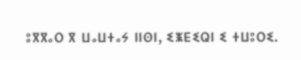ⵓⴳⴳⴰⵔ ⴳ ⵡⴰⵡⵜⴰⵢ ⵏⵏⵙⵏ, ⵉⵥⴹⵉⵕⵏ ⵉ ⵜⵡⵓⵔⵉ.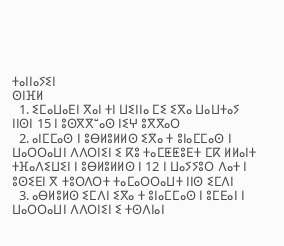ⵜⴰⵏⵏⴰⵢⵉⵏ
ⵙⵏⴼⵍ
  1. ⵉⵎⴰⵡⴰⴹⵏ ⴳⴰⵏ ⵜⵏ ⵡⵉⵏⵏⴰ ⵎⵉ ⵉⴳⴰ ⵡⴰⵡⵜⴰⵢ ⵏⵏⵙⵏ 15 ⵏ ⵓⵙⴳⴳⵯⴰⵙ ⵏⵉⵖ ⵓⴳⴳⴰⵔ
  2. ⴰⵏⵎⵎⴰⵙ ⵏ ⵓⴱⵍⵓⵍⵍⵙ ⵉⴳⴰ ⵜ ⵓⵏⴰⵎⵎⴰⵙ ⵏ ⵡⴰⵔⵔⴰⵡⵏ ⴷⴷⵔⵏⵉⵏ ⵉ ⴽⵓ ⵜⴰⵎⵟⵟⵓⴹⵜ ⵎⴽ ⵍⵍⴰⵏⵜ ⵜⴼⴰⴷⵉⵡⵉⵏ ⵏ ⵓⴱⵍⵓⵍⵍⵙ ⵏ 12 ⵏ ⵡⴰⵢⵢⵓⵔ ⴷⴰⵜ ⵏ ⵓⵙⵉⴹⵏ ⴳ ⵜⵓⵔⴷⵔⵜ ⵜⴰⵎⴰⵔⵔⴰⵡⵜ ⵏⵏⵙ ⵉⵎⴷⵏ
  3. ⴰⴱⵍⵓⵍⵙ ⵉⵎⴷⵏ ⵉⴳⴰ ⵜ ⵓⵏⴰⵎⵎⴰⵙ ⵏ ⵓⵎⴹⴰⵏ ⵏ ⵡⴰⵔⵔⴰⵡⵏ ⴷⴷⵔⵏⵉⵏ ⵉ ⵜⵙⴷⵏⴰⵏ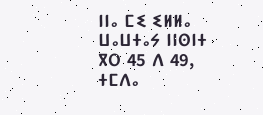ⵏⵏⴰ ⵎⵉ ⵉⵍⵍⴰ ⵡⴰⵡⵜⴰⵢ ⵏⵏⵙⵏⵜ ⴳⵔ 45 ⴷ 49, ⵜⵎⴷⴰ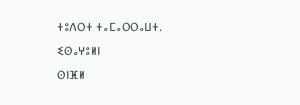ⵜⵓⴷⵔⵜ ⵜⴰⵎⴰⵔⵔⴰⵡⵜ.
ⵉⵙⴰⵖⵓⵍⵏ
ⵙⵏⴼⵍ